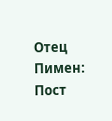Отец Пимен: Пост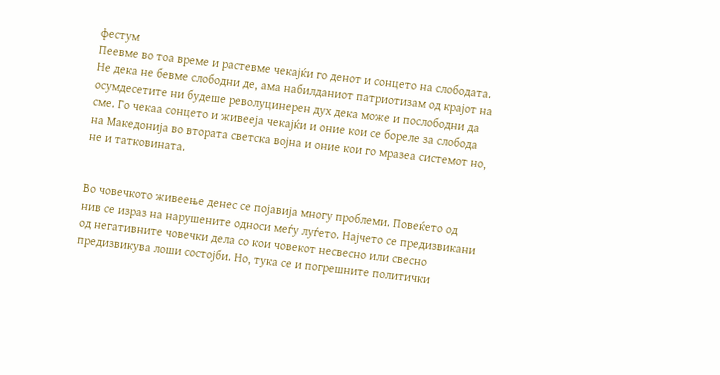фестум
Пеевме во тоа време и растевме чекајќи го денот и сонцето на слободата. Не дека не бевме слободни де, ама набилданиот патриотизам од крајот на осумдесетите ни будеше револуцинерен дух дека може и послободни да сме. Го чекаа сонцето и живееја чекајќи и оние кои се бореле за слобода на Македонија во втората светска војна и оние кои го мразеа системот но, не и татковината.


Во човечкото живеење денес се појавија многу проблеми. Повеќето од нив се израз на нарушените односи меѓу луѓето. Најчето се предизвикани од негативните човечки дела со кои човекот несвесно или свесно предизвикува лоши состојби. Но, тука се и погрешните политички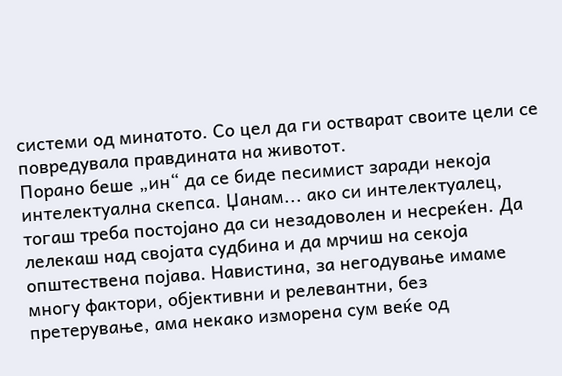системи од минатото. Со цел да ги остварат своите цели се повредувала правдината на животот.
Порано беше „ин“ да се биде песимист заради некоја интелектуална скепса. Џанам... ако си интелектуалец, тогаш треба постојано да си незадоволен и несреќен. Да лелекаш над својата судбина и да мрчиш на секоја општествена појава. Навистина, за негодување имаме многу фактори, објективни и релевантни, без претерување, ама некако изморена сум веќе од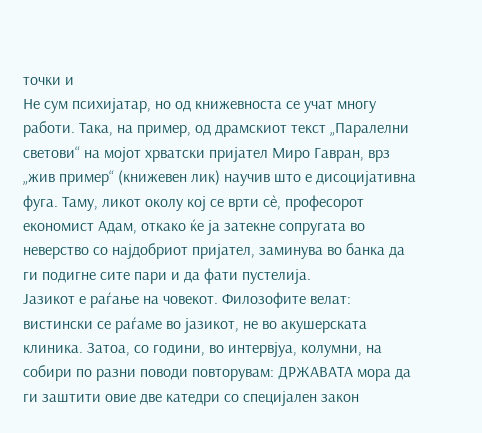точки и
Не сум психијатар, но од книжевноста се учат многу работи. Така, на пример, од драмскиот текст „Паралелни светови“ на мојот хрватски пријател Миро Гавран, врз „жив пример“ (книжевен лик) научив што е дисоцијативна фуга. Таму, ликот околу кој се врти сѐ, професорот економист Адам, откако ќе ја затекне сопругата во неверство со најдобриот пријател, заминува во банка да ги подигне сите пари и да фати пустелија.
Јазикот е раѓање на човекот. Филозофите велат: вистински се раѓаме во јазикот, не во акушерската клиника. Затоа, со години, во интервјуа, колумни, на собири по разни поводи повторувам: ДРЖАВАТА мора да ги заштити овие две катедри со специјален закон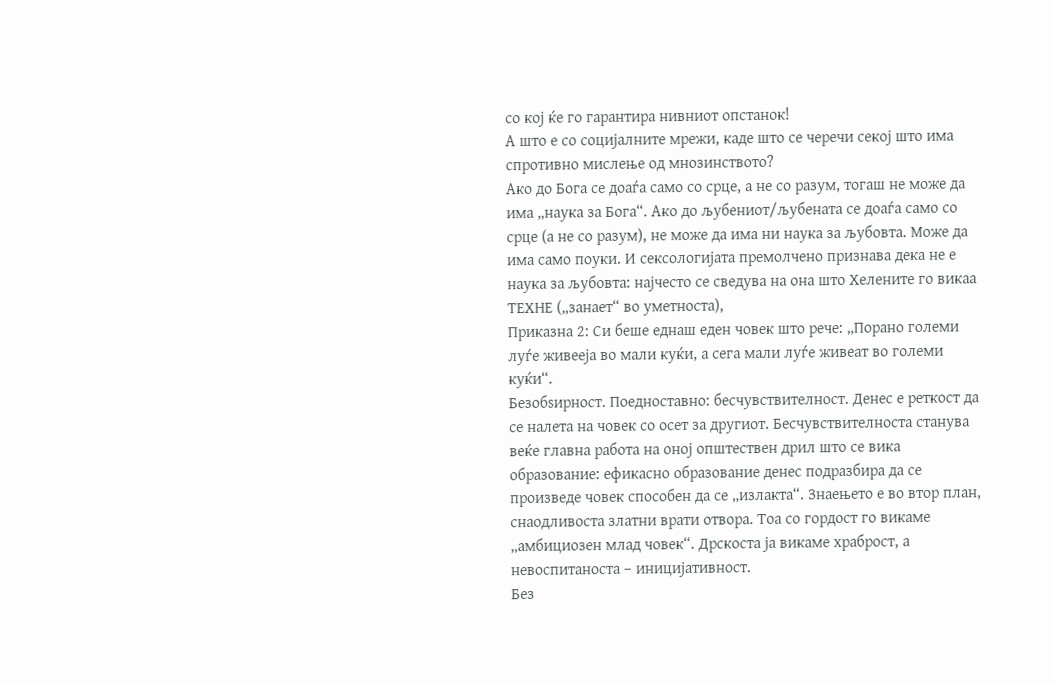со кој ќе го гарантира нивниот опстанок!
А што е со социјалните мрежи, каде што се черечи секој што има спротивно мислење од мнозинството?
Ако до Бога се доаѓа само со срце, а не со разум, тогаш не може да има „наука за Бога“. Ако до љубениот/љубената се доаѓа само со срце (а не со разум), не може да има ни наука за љубовта. Може да има само поуки. И сексологијата премолчено признава дека не е наука за љубовта: најчесто се сведува на она што Хелените го викаа ТЕХНЕ („занает“ во уметноста),
Приказна 2: Си беше еднаш еден човек што рече: „Порано големи луѓе живееја во мали куќи, а сега мали луѓе живеат во големи куќи“.
Безобѕирност. Поедноставно: бесчувствителност. Денес е реткост да се налета на човек со осет за другиот. Бесчувствителноста станува веќе главна работа на оној општествен дрил што се вика образование: ефикасно образование денес подразбира да се произведе човек способен да се „излакта“. Знаењето е во втор план, снаодливоста златни врати отвора. Тоа со гордост го викаме „амбициозен млад човек“. Дрскоста ја викаме храброст, а невоспитаноста – иницијативност.
Без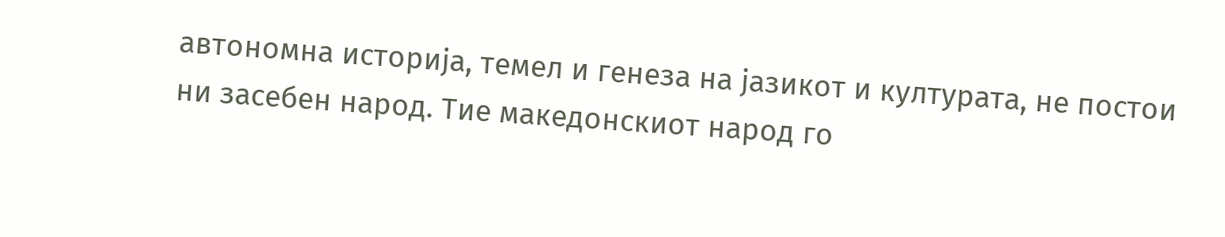автономна историја, темел и генеза на јазикот и културата, не постои ни засебен народ. Тие македонскиот народ го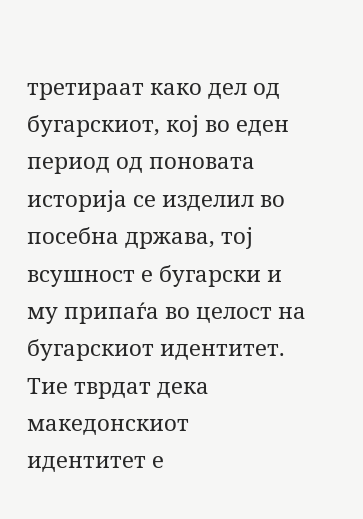третираат како дел од бугарскиот, кој во еден период од поновата историја се изделил во посебна држава, тој всушност е бугарски и му припаѓа во целост на бугарскиот идентитет. Тие тврдат дека македонскиот идентитет е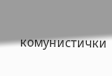комунистички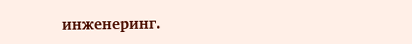инженеринг.